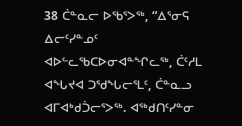38 ᑖᓐᓇᓕ ᐅᖃᕐᐳᖅ, “ᐃᕐᓂᕋ ᐃᓕᑦᓯᓐᓄᑦ ᐊᐅᓪᓚᖃᑕᐅᓂᐊᓐᖏᓚᖅ, ᑖᑦᓱᒪ ᐊᖓᔪᐊ ᑐᖁᖓᓕᕐᒪᑦ, ᑖᓐᓇᓗ ᐊᒥᐊᒃᑯᑑᓕᕐᐳᖅ. ᐊᖅᑯᑎᑦᓯᓐᓂ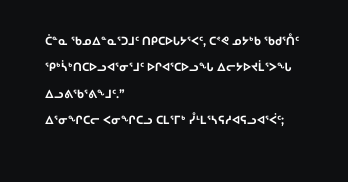ᑖᓐᓇ ᖃᓄᐃᓐᓇᕐᑐᒧᑦ ᑎᑭᑕᐅᒐᔭᕐᐸᑦ, ᑕᕝᕙ ᓄᔭᒃᑲ ᖃᑯᕐᑍᑦ ᕿᒃᓵᒃᑎᑕᐅᓗᐊᕐᓂᕐᒧᑦ ᐅᒋᐊᕐᑕᐅᓗᖓ ᐃᓕᔭᐅᔪᒫᕐᐳᖓ ᐃᓗᕕᖃᕐᕕᖕᒧᑦ.”
ᐃᕐᓂᖏᑕᓕ ᐸᓂᖏᑕᓗ ᑕᒪᕐᒥᒃ ᓮᒻᒪᕐᓴᕋᓱᐊᕋᓗᐊᕐᐹᑦ;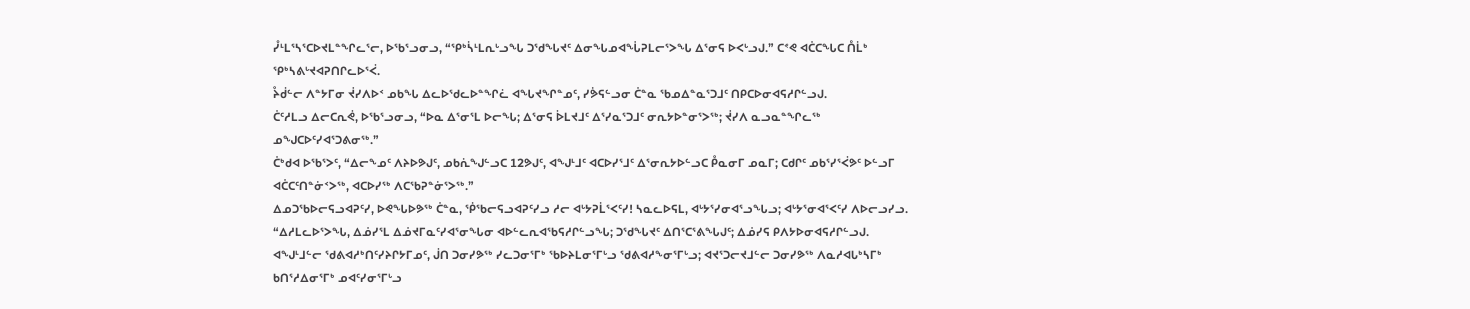ᓮᒻᒪᕐᓴᕐᑕᐅᔪᒪᓐᖏᓚᕐᓕ, ᐅᖃᕐᓗᓂᓗ, “ᕿᒃᓵᒻᒪᕆᒡᓗᖓ ᑐᖁᖓᔪᑦ ᐃᓂᖓᓄᐊᖔᕈᒪᓕᕐᐳᖓ ᐃᕐᓂᕋ ᐅᐸᒡᓗᒍ.” ᑕᕝᕙ ᐊᑖᑕᖓᑕ ᑍᒫᒃ ᕿᒃᓴᕕᒡᔪᐊᕈᑎᒋᓚᐅᕐᐹ.
ᔧᑰᓪᓕ ᐱᓐᔭᒥᓂ ᔫᓯᐱᐅᑉ ᓄᑲᖓ ᐃᓚᐅᖁᓚᐅᓐᖏᓛ ᐊᖓᔪᖏᓐᓄᑦ, ᓯᕘᕋᓪᓗᓂ ᑖᓐᓇ ᖃᓄᐃᓐᓇᕐᑐᒧᑦ ᑎᑭᑕᐅᓂᐊᕋᓱᒋᓪᓗᒍ.
ᑖᑦᓱᒪᓗ ᐃᓕᑕᕆᕚ, ᐅᖃᕐᓗᓂᓗ, “ᐅᓇ ᐃᕐᓂᕐᒪ ᐅᓕᖓ; ᐃᕐᓂᕋ ᐆᒪᔪᒧᑦ ᐃᕐᓯᓇᕐᑐᒧᑦ ᓂᕆᔭᐅᓐᓂᕐᐳᖅ; ᔫᓯᐱ ᓇᓗᓇᓐᖏᓚᖅ ᓄᖑᑕᐅᑦᓯᐊᕐᑐᕕᓂᖅ.”
ᑖᒃᑯᐊ ᐅᖃᕐᐳᑦ, “ᐃᓕᖕᓄᑦ ᐱᔨᐅᕗᒍᑦ, ᓄᑲᕇᖑᓪᓗᑕ 12ᕗᒍᑦ, ᐊᖑᒻᒧᑦ ᐊᑕᐅᓯᕐᒧᑦ ᐃᕐᓂᕆᔭᐅᓪᓗᑕ ᑬᓇᓂᒥ ᓄᓇᒥ; ᑕᑯᒋᑦ ᓄᑲᕐᓯᕐᐹᕗᑦ ᐅᓪᓗᒥ ᐊᑖᑕᑦᑎᓐᓃᑉᐳᖅ, ᐊᑕᐅᓯᖅ ᐱᑕᖃᕈᓐᓃᕐᐳᖅ.”
ᐃᓄᑐᖃᐅᓕᕋᓗᐊᕈᑦᓯ, ᐅᕙᖓᐅᕗᖅ ᑖᓐᓇ, ᖀᖃᓕᕋᓗᐊᕈᑦᓯᓗ ᓱᓕ ᐊᒡᔭᕈᒫᕐᐸᑦᓯ! ᓴᓇᓚᐅᕋᒪ, ᐊᒡᔭᕐᓯᓂᐊᕐᓗᖓᓗ; ᐊᒡᔭᕐᓂᐊᕐᐸᑦᓯ ᐱᐅᓕᓗᓯᓗ.
“ᐃᓱᒪᓚᐅᕐᐳᖓ, ᐃᓅᓯᕐᒪ ᐃᓅᔪᒥᓇᑦᓯᐊᕐᓂᖓᓂ ᐊᐅᓪᓚᕆᐊᖃᕋᓱᒋᓪᓗᖓ; ᑐᖁᖓᔪᑦ ᐃᑎᕐᑕᕐᕕᖓᒍᑦ; ᐃᓅᓯᕋ ᑭᐱᔭᐅᓂᐊᕋᓱᒋᓪᓗᒍ.
ᐊᖑᒻᒧᓪᓕ ᖁᕕᐊᓱᒃᑎᑦᓯᔨᒋᔭᒥᓄᑦ, ᒎᑎ ᑐᓂᓯᕗᖅ ᓯᓚᑐᓂᕐᒥᒃ ᖃᐅᔨᒪᓂᕐᒥᒡᓗ ᖁᕕᐊᓱᖕᓂᕐᒥᒡᓗ; ᐊᔪᕐᑐᓕᔪᒧᓪᓕ ᑐᓂᓯᕗᖅ ᐱᓇᓱᐊᒐᒃᓴᒥᒃ ᑲᑎᕐᓱᐃᓂᕐᒥᒃ ᓄᐊᑦᓯᓂᕐᒥᒡᓗ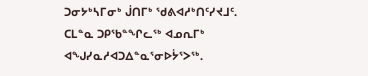ᑐᓂᔭᒃᓴᒥᓂᒃ ᒎᑎᒥᒃ ᖁᕕᐊᓱᒃᑎᑦᓯᔪᒧᑦ. ᑕᒪᓐᓇ ᑐᑭᖃᓐᖏᓚᖅ ᐊᓄᕆᒥᒃ ᐊᖑᓯᓇᓱᐊᑐᐃᓐᓇᕐᓂᐅᔮᕐᐳᖅ.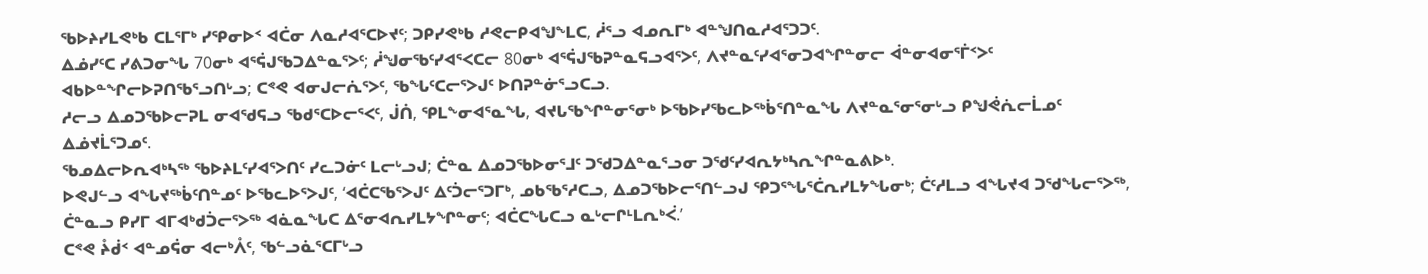ᖃᐅᔨᓯᒪᕙᒃᑲ ᑕᒪᕐᒥᒃ ᓯᕿᓂᐅᑉ ᐊᑖᓂ ᐱᓇᓱᐊᕐᑕᐅᔪᑦ; ᑐᑭᓯᕙᒃᑲ ᓱᕙᓕᑭᐊᖑᖕᒪᑕ, ᓲᕐᓗ ᐊᓄᕆᒥᒃ ᐊᓐᖑᑎᓇᓱᐊᕐᑐᑐᑦ.
ᐃᓅᓯᑦᑕ ᓯᕕᑐᓂᖓ 70ᓂᒃ ᐊᕐᕌᒍᖃᑐᐃᓐᓇᕐᐳᑦ; ᓲᖑᓂᖃᑦᓯᐊᕐᐸᑕᓕ 80ᓂᒃ ᐊᕐᕌᒍᖃᕈᓐᓇᕋᓗᐊᕐᐳᑦ, ᐱᔪᓐᓇᑦᓯᐊᕐᓂᑐᐊᖏᓐᓂᓕ ᐋᓐᓂᐊᓂᕐᒦᑉᐳᑦ ᐊᑲᐅᓐᖏᓕᐅᕈᑎᖃᕐᓗᑎᒡᓗ; ᑕᕝᕙ ᐊᓂᒍᓕᕇᕐᐳᑦ, ᖃᖓᑦᑕᓕᕐᐳᒍᑦ ᐅᑎᕈᓐᓃᕐᓗᑕᓗ.
ᓱᓕᓗ ᐃᓄᑐᖃᐅᓕᕈᒪ ᓂᐊᖁᕋᓗ ᖃᑯᕐᑕᐅᓕᕐᐸᑦ, ᒎᑏ, ᕿᒪᖕᓂᐊᕐᓇᖓ, ᐊᔪᒐᖃᖏᓐᓂᕐᓂᒃ ᐅᖃᐅᓯᖃᓚᐅᖅᑳᕐᑎᓐᓇᖓ ᐱᔪᓐᓇᕐᓂᕐᓂᒡᓗ ᑭᖑᕚᕇᓕᒫᓄᑦ ᐃᓅᔪᒫᕐᑐᓄᑦ.
ᖃᓄᐃᓕᐅᕆᐊᒃᓴᖅ ᖃᐅᔨᒪᑦᓯᐊᕐᐳᑎᑦ ᓯᓚᑐᓃᑦ ᒪᓕᒡᓗᒍ; ᑖᓐᓇ ᐃᓄᑐᖃᐅᓂᕐᒧᑦ ᑐᖁᑐᐃᓐᓇᕐᓗᓂ ᑐᖁᑦᓯᐊᕆᔭᒃᓴᕆᖏᓐᓇᕕᐅᒃ.
ᐅᕙᒍᓪᓗ ᐊᖓᔪᖅᑳᑦᑎᓐᓄᑦ ᐅᖃᓚᐅᕐᐳᒍᑦ, ‘ᐊᑖᑕᖃᕐᐳᒍᑦ ᐃᑦᑑᓕᕐᑐᒥᒃ, ᓄᑲᖃᕐᓱᑕᓗ, ᐃᓄᑐᖃᐅᓕᕐᑎᓪᓗᒍ ᕿᑐᕐᖓᕐᑖᕆᓯᒪᔭᖓᓂᒃ; ᑖᑦᓱᒪᓗ ᐊᖓᔪᐊ ᑐᖁᖓᓕᕐᐳᖅ, ᑖᓐᓇᓗ ᑭᓯᒥ ᐊᒥᐊᒃᑯᑑᓕᕐᐳᖅ ᐊᓈᓇᖓᑕ ᐃᕐᓂᐊᕆᓯᒪᔭᖏᓐᓂᑦ; ᐊᑖᑕᖓᑕᓗ ᓇᒡᓕᒋᒻᒪᕆᒃᐹ.’
ᑕᕝᕙ ᔧᑰᑉ ᐊᓐᓄᕌᓂ ᐊᓕᒃᐰᑦ, ᖃᓪᓗᓈᕐᑕᒥᒡᓗ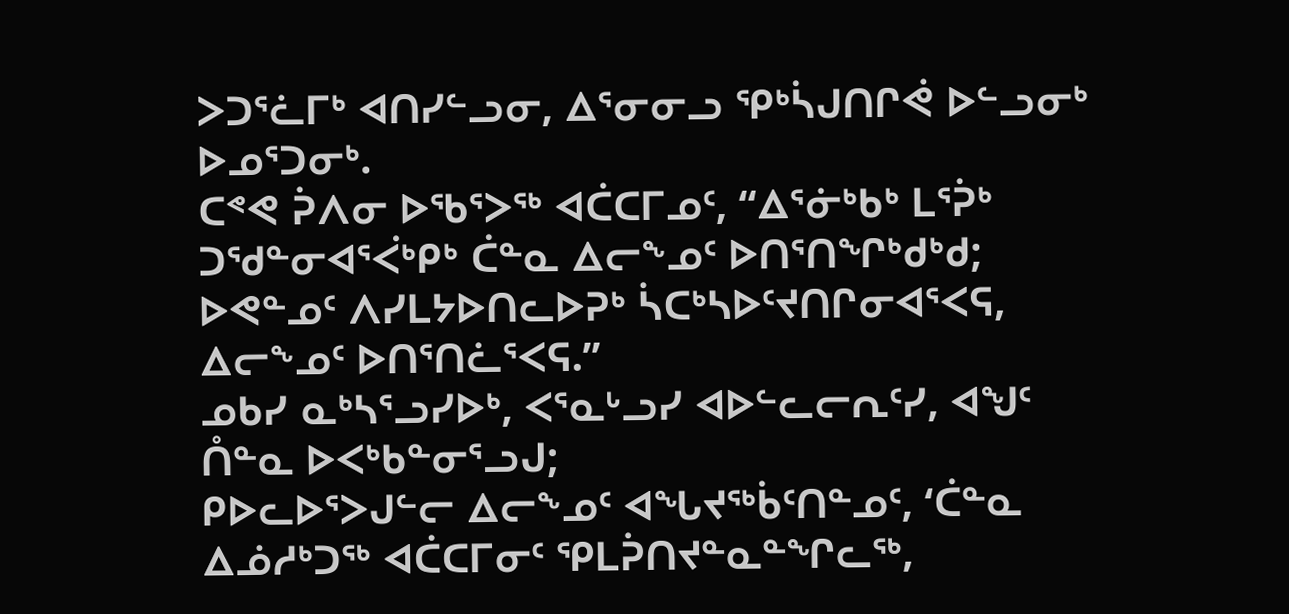ᐳᑐᕐᓛᒥᒃ ᐊᑎᓯᓪᓗᓂ, ᐃᕐᓂᓂᓗ ᕿᒃᓵᒍᑎᒋᕚ ᐅᓪᓗᓂᒃ ᐅᓄᕐᑐᓂᒃ.
ᑕᕝᕙ ᕉᐱᓂ ᐅᖃᕐᐳᖅ ᐊᑖᑕᒥᓄᑦ, “ᐃᕐᓃᒃᑲᒃ ᒪᕐᕉᒃ ᑐᖁᓐᓂᐊᕐᐹᒃᑭᒃ ᑖᓐᓇ ᐃᓕᖕᓄᑦ ᐅᑎᕐᑎᖏᒃᑯᒃᑯ; ᐅᕙᓐᓄᑦ ᐱᓯᒪᔭᐅᑎᓚᐅᕈᒃ ᓵᑕᒃᓴᐅᑦᔪᑎᒋᓂᐊᕐᐸᕋ, ᐃᓕᖕᓄᑦ ᐅᑎᕐᑎᓛᕐᐸᕋ.”
ᓄᑲᓯ ᓇᒃᓴᕐᓗᓯᐅᒃ, ᐸᕐᓇᒡᓗᓯ ᐊᐅᓪᓚᓕᕆᑦᓯ, ᐊᖑᑦ ᑍᓐᓇ ᐅᐸᒃᑲᓐᓂᕐᓗᒍ;
ᑭᐅᓚᐅᕐᐳᒍᓪᓕ ᐃᓕᖕᓄᑦ ᐊᖓᔪᖅᑳᑦᑎᓐᓄᑦ, ‘ᑖᓐᓇ ᐃᓅᓱᒃᑐᖅ ᐊᑖᑕᒥᓂᑦ ᕿᒪᕉᑎᔪᓐᓇᓐᖏᓚᖅ,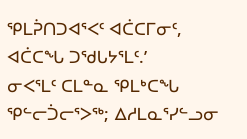ᕿᒪᕉᑎᑐᐊᕐᐸᑦ ᐊᑖᑕᒥᓂᑦ, ᐊᑖᑕᖓ ᑐᖁᒐᔭᕐᒪᑦ.’
ᓂᐸᕐᒪᑦ ᑕᒪᓐᓇ ᕿᒪᒃᑕᖓ ᕿᓪᓕᑑᓕᕐᐳᖅ; ᐃᓱᒪᓇᕐᓯᓪᓗᓂ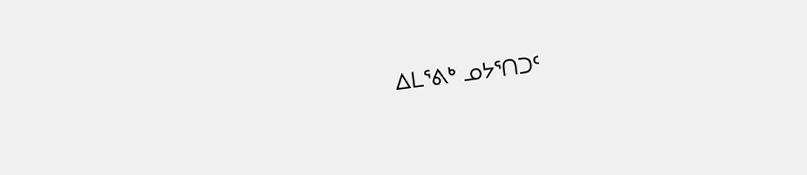ᐃᒪᕐᕕᒃ ᓄᔭᕐᑎᑐᑦ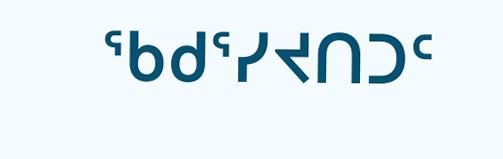ᖃᑯᕐᓯᔪᑎᑐᑦ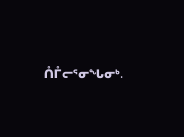ᑍᒤᓕᕐᓂᖓᓂᒃ.